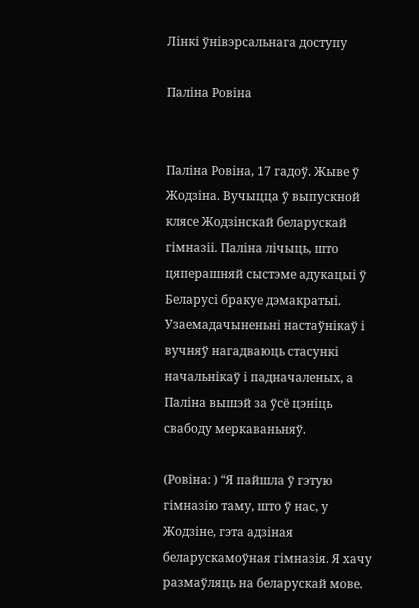Лінкі ўнівэрсальнага доступу

Паліна Ровіна


Паліна Ровіна, 17 гадоў. Жыве ў Жодзіна. Вучыцца ў выпускной клясе Жодзінскай беларускай гімназіі. Паліна лічыць, што цяперашняй сыстэме адукацыі ў Беларусі бракуе дэмакратыі. Узаемадачыненьні настаўнікаў і вучняў нагадваюць стасункі начальнікаў і падначаленых, а Паліна вышэй за ўсё цэніць свабоду меркаваньняў.

(Ровіна: ) “Я пайшла ў гэтую гімназію таму, што ў нас, у Жодзіне, гэта адзіная беларускамоўная гімназія. Я хачу размаўляць на беларускай мове.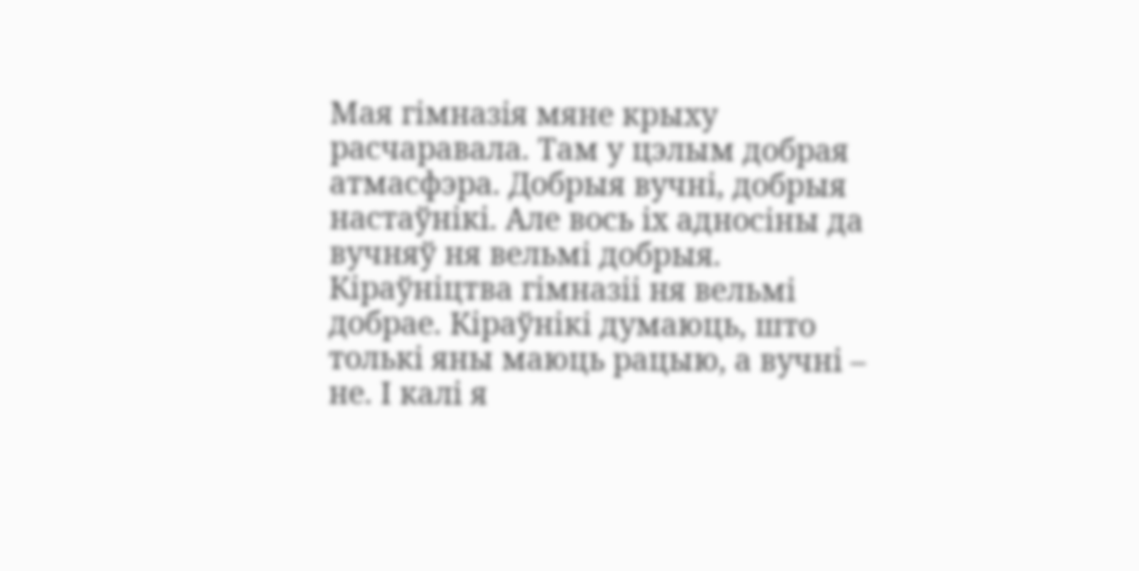Мая гімназія мяне крыху расчаравала. Там у цэлым добрая атмасфэра. Добрыя вучні, добрыя настаўнікі. Але вось іх адносіны да вучняў ня вельмі добрыя. Кіраўніцтва гімназіі ня вельмі добрае. Кіраўнікі думаюць, што толькі яны маюць рацыю, а вучні – не. І калі я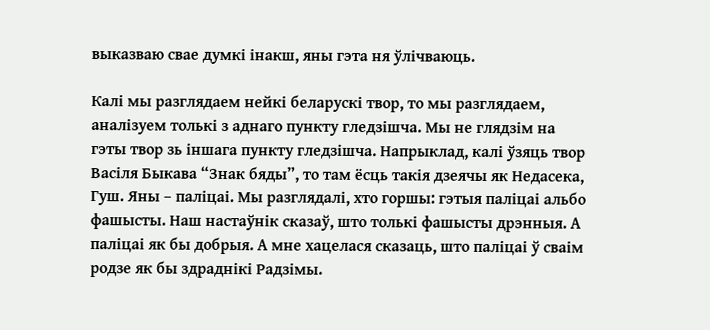выказваю свае думкі інакш, яны гэта ня ўлічваюць.

Калі мы разглядаем нейкі беларускі твор, то мы разглядаем, аналізуем толькі з аднаго пункту гледзішча. Мы не глядзім на гэты твор зь іншага пункту гледзішча. Напрыклад, калі ўзяць твор Васіля Быкава “Знак бяды”, то там ёсць такія дзеячы як Недасека, Гуш. Яны – паліцаі. Мы разглядалі, хто горшы: гэтыя паліцаі альбо фашысты. Наш настаўнік сказаў, што толькі фашысты дрэнныя. А паліцаі як бы добрыя. А мне хацелася сказаць, што паліцаі ў сваім родзе як бы здраднікі Радзімы.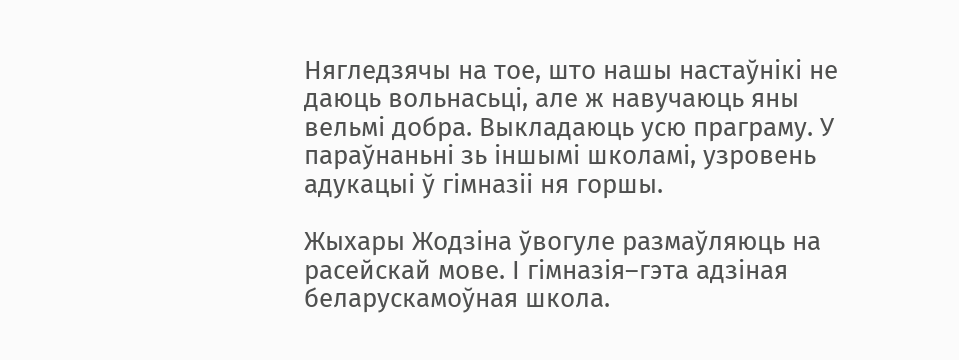Нягледзячы на тое, што нашы настаўнікі не даюць вольнасьці, але ж навучаюць яны вельмі добра. Выкладаюць усю праграму. У параўнаньні зь іншымі школамі, узровень адукацыі ў гімназіі ня горшы.

Жыхары Жодзіна ўвогуле размаўляюць на расейскай мове. І гімназія–гэта адзіная беларускамоўная школа.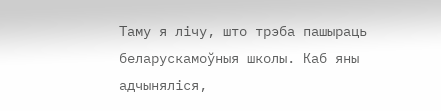Таму я лічу, што трэба пашыраць беларускамоўныя школы. Каб яны адчыняліся,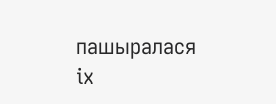пашыралася іх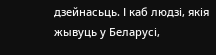дзейнасьць. І каб людзі, якія жывуць у Беларусі,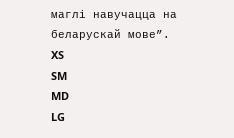маглі навучацца на беларускай мове”.
XS
SM
MD
LG